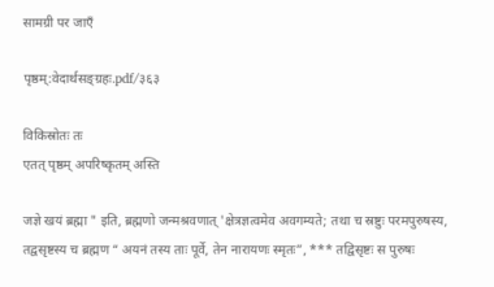सामग्री पर जाएँ

पृष्ठम्:वेदार्थसङ्ग्रहः.pdf/३६३

विकिस्रोतः तः
एतत् पृष्ठम् अपरिष्कृतम् अस्ति

जज्ञे खयं ब्रह्मा " इति, ब्रह्मणो जन्मश्रवणात् 'क्षेत्रज्ञत्वमेव अवगम्यते; तथा च स्रष्टुः परमपुरुषस्य, तद्वसृष्टस्य च ब्रह्मण “ अयनं तस्य ताः पूर्वे, तेन नारायणः स्मृतः”, *** तद्विसृष्टः स पुरुषः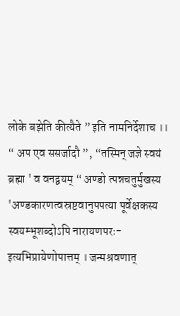लोके बझेति कीत्यैते ” इति नामनिर्देशाच ।। “ अप एव ससर्जादौ ”, “तस्मिन् जज्ञे स्वयं ब्रह्मा ' व वनद्वयम् “ अण्डो त्पन्नचतुर्मुखस्य 'अण्डकारणत्वस्रष्टवानुपपत्या पूर्वेक्षकस्य स्वयम्भूशब्दोऽपि नारायणपरः-इत्यभिप्रायेणोपात्तम् । जन्मश्रवणात्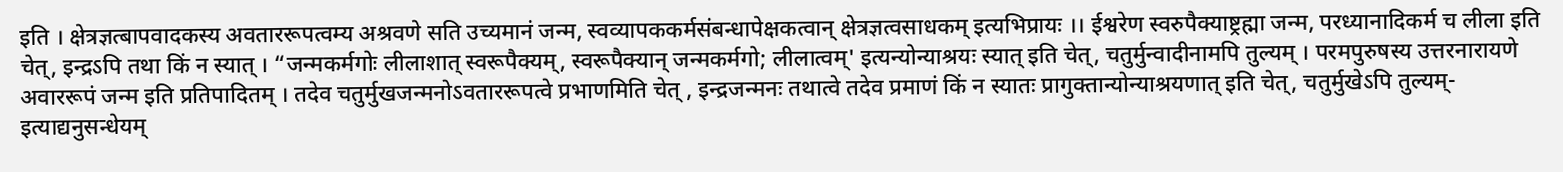इति । क्षेत्रज्ञत्बापवादकस्य अवताररूपत्वम्य अश्रवणे सति उच्यमानं जन्म, स्वव्यापककर्मसंबन्धापेक्षकत्वान् क्षेत्रज्ञत्वसाधकम् इत्यभिप्रायः ।। ईश्वरेण स्वरुपैक्याष्ट्रह्मा जन्म, परध्यानादिकर्म च लीला इति चेत्, इन्द्रऽपि तथा किं न स्यात् । “जन्मकर्मगोः लीलाशात् स्वरूपैक्यम्, स्वरूपैक्यान् जन्मकर्मगो; लीलात्वम्' इत्यन्योन्याश्रयः स्यात् इति चेत्, चतुर्मुन्वादीनामपि तुल्यम् । परमपुरुषस्य उत्तरनारायणे अवाररूपं जन्म इति प्रतिपादितम् । तदेव चतुर्मुखजन्मनोऽवताररूपत्वे प्रभाणमिति चेत् , इन्द्रजन्मनः तथात्वे तदेव प्रमाणं किं न स्यातः प्रागुक्तान्योन्याश्रयणात् इति चेत्, चतुर्मुखेऽपि तुल्यम्-इत्याद्यनुसन्धेयम्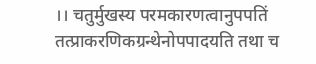।। चतुर्मुखस्य परमकारणत्वानुपपतिं तत्प्राकरणिकग्रन्थेनोपपादयति तथा च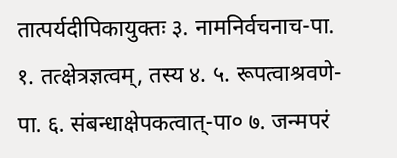तात्पर्यदीपिकायुक्तः ३. नामनिर्वचनाच-पा. १. तत्क्षेत्रज्ञत्वम्, तस्य ४. ५. रूपत्वाश्रवणे-पा. ६. संबन्धाक्षेपकत्वात्-पा० ७. जन्मपरं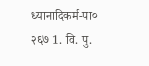ध्यानादिकर्म-पा० २६७ 1. वि. पु.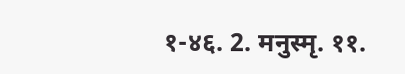१-४६. 2. मनुस्मृ. ११.